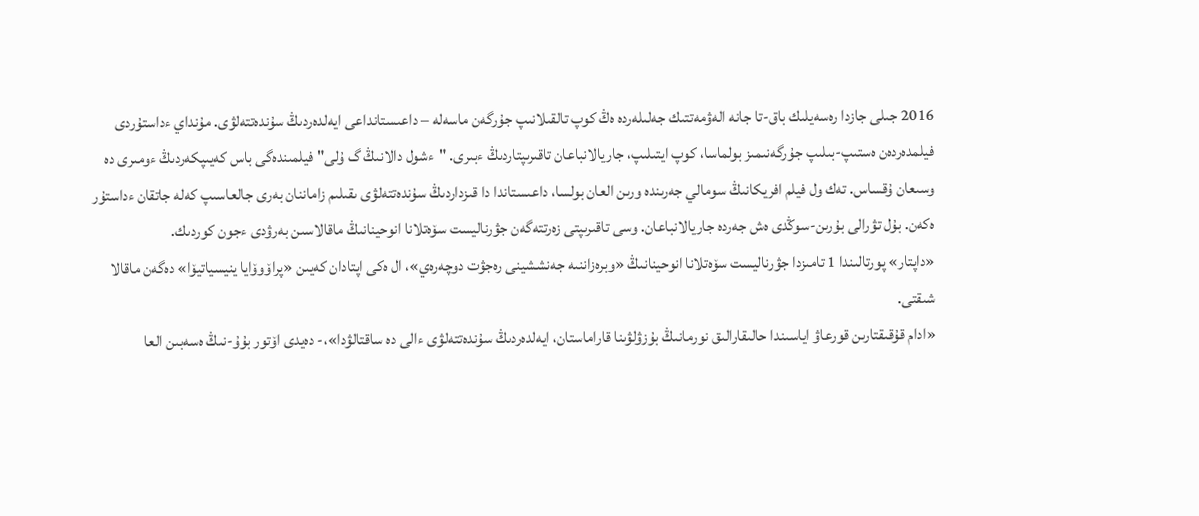2016 جىلى جازدا رەسەيلىك باق-تا جانە الەۋمەتتىك جەلىلەردە ەڭ كوپ تالقىلانىپ جۇرگەن ماسەلە – داعىستانداعى ايەلدەردىڭ سۇندەتتەلۋى. مۇنداي ءداستۇردى فيلمدەردەن ەستىپ-بىلىپ جۇرگەنىمىز بولماسا، كوپ ايتىلىپ، جاريالانباعان تاقىرىپتاردىڭ ءبىرى. "ءشول دالانىڭ گ ۇلى" فيلمىندەگى باس كەيىپكەردىڭ ءومىرى دە وسىعان ۇقساس. تەك ول فيلم افريكانىڭ سومالي جەرىندە ورىن العان بولسا، داعىستاندا دا قىزداردىڭ سۇندەتتەلۋى ىقىلىم زاماننان بەرى جالعاسىپ كەلە جاتقان ءداستۇر ەكەن. بۇل تۋرالى بۇرىن-سوڭدى ەش جەردە جاريالانباعان. وسى تاقىرىپتى زەرتتەگەن جۋرناليست سۆەتلانا انوحينانىڭ ماقالاسىن بەرۋدى ءجون كوردىك.
«داپتار» پورتالىندا 1 تامىزدا جۋرناليست سۆەتلانا انوحينانىڭ «وبرەزاننىە جەنششينى رەجۋت دوچەرەي»، ال ەكى اپتادان كەيىن «پراۆوۆايا ينيسياتيۆا» دەگەن ماقالا شىقتى.
«ادام قۇقىقتارىن قورعاۋ اياسىندا حالىقارالىق نورمانىڭ بۇزۋلۋىنا قاراماستان، ايەلدەردىڭ سۇندەتتەلۋى ءالى دە ساقتالۋدا»،- دەيدى اۆتور بۇۇ-نىڭ ەسەبىن العا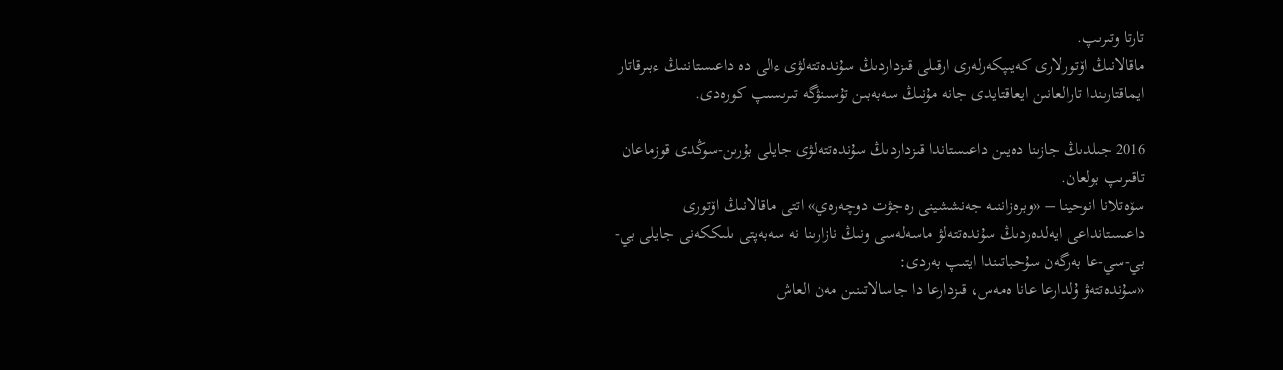تارتا وتىرىپ.
ماقالانىڭ اۆتورلارى كەيىپكەرلەرى ارقىلى قىزداردىڭ سۇندەتتەلۋى ءالى دە داعىستاننىڭ ءبىرقاتار ايماقتارىندا تارالعانىن ايعاقتايدى جانە مۇنىڭ سەبەبىن تۇسىنۋگە تىرىسىپ كورەدى.

2016 جىلدىڭ جازىنا دەيىن داعىستاندا قىزداردىڭ سۇندەتتەلۋى جايلى بۇرىن-سوڭدى قوزماعان تاقىرىپ بولعان.
سۆەتلانا انوحينا – «وبرەزاننىە جەنششينى رەجۋت دوچەرەي» اتتى ماقالانىڭ اۆتورى داعىستانداعى ايەلدەردىڭ سۇندەتتەلۋ ماسەلەسى ونىڭ نازارىنا نە سەبەپتى ىلىككەنى جايلى بي-بي-سي-عا بەرگەن سۇحباتىندا ايتىپ بەردى:
«سۇندەتتەۋ ۇلدارعا عانا ەمەس، قىزدارعا دا جاسالاتىنىن مەن العاش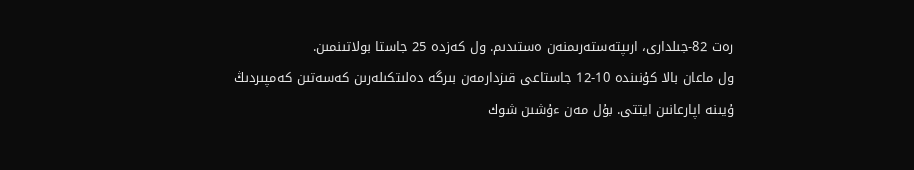رەت 82-جىلدارى، ارىپتەستەرىمنەن ەستىدىم. ول كەزدە 25 جاستا بولاتىنمىن.
ول ماعان بالا كۇنىندە 10-12 جاستاعى قىزدارمەن بىرگە دەلىتكىلەرىن كەسەتىن كەمپىردىڭ ۇيىنە اپارعانىن ايتتى. بۇل مەن ءۇشىن شوك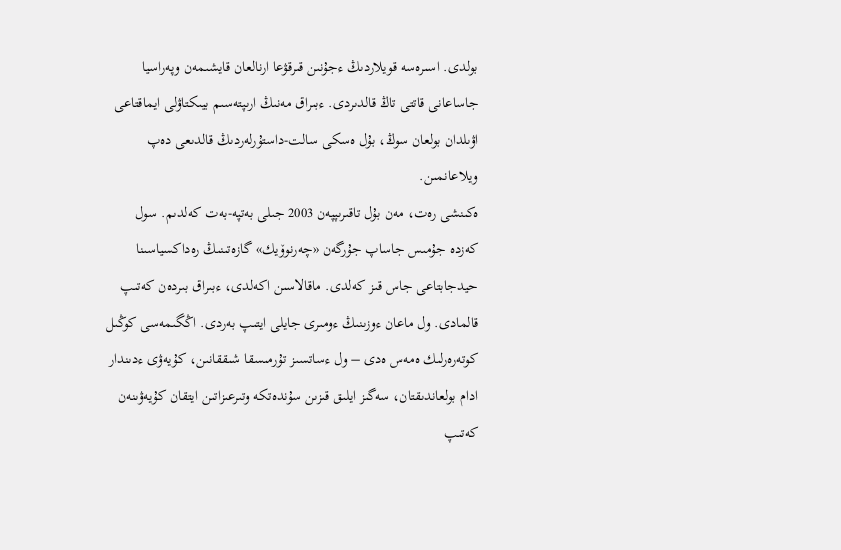بولدى. اسىرەسە قويلاردىڭ ءجۇنىن قىرقۋعا ارنالعان قايشىمەن وپەراسيا جاساعانى قاتتى تاڭ قالدىردى. ءبىراق مەنىڭ ارىپتەسىم بيىكتاۋلى ايماقتاعى اۋىلدان بولعان سوڭ، بۇل ەسكى سالت-داستۇرلەردىڭ قالدىعى دەپ ويلاعانمىن.
ەكىنشى رەت، مەن بۇل تاقىرىپپەن 2003 جىلى بەتپە-بەت كەلدىم. سول كەزدە جۇمىس جاساپ جۇرگەن «چەرنوۆيك» گازەتىنىڭ رەداكسياسىنا حيدجابتاعى جاس قىز كەلدى. ماقالاسىن اكەلدى، ءبىراق بىردەن كەتىپ قالمادى. ول ماعان ءوزىنىڭ ءومىرى جايلى ايتىپ بەردى. اڭگىمەسى كوڭىل كوتەرەرلىك ەمەس ەدى – ول ءساتسىز تۇرمىسقا شىققانىن، كۇيەۋى ءدىندار ادام بولعاندىقتان، سەگىز ايلىق قىزىن سۇندەتكە وتىرعىزاتىن ايتقان كۇيەۋىنەن كەتىپ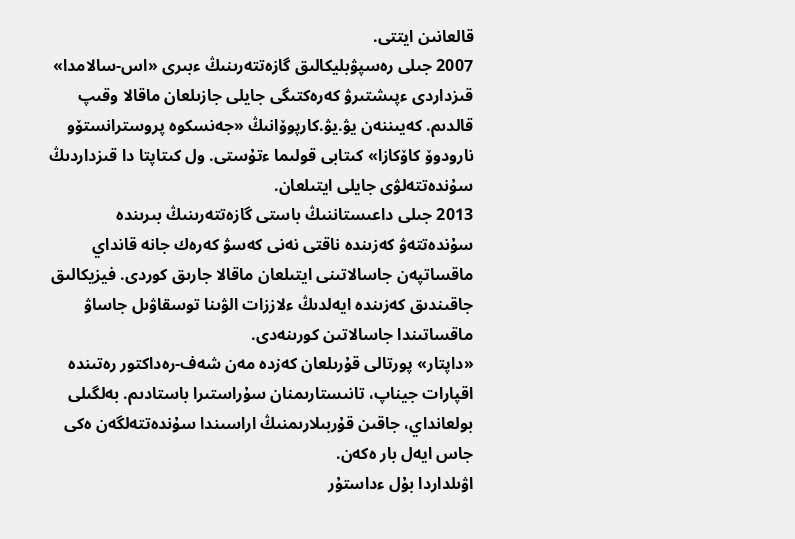قالعانىن ايتتى.
2007 جىلى رەسپۋبليكالىق گازەتتەرىنىڭ ءبىرى «اس-سالامدا» قىزداردى ءپىشتىرۋ كەرەكتىگى جايلى جازىلعان ماقالا وقىپ قالدىم. كەيىننەن يۋ.يۋ.كارپوۆانىڭ «جەنسكوە پروسترانستۆو نارودوۆ كاۆكازا» كىتابى قولىما ءتۇستى. ول كىتاپتا دا قىزداردىڭ سۇندەتتەلۋى جايلى ايتىلعان.
2013 جىلى داعىستاننىڭ باستى گازەتتەرىنىڭ بىرىندە سۇندەتتەۋ كەزىندە ناقتى نەنى كەسۋ كەرەك جانە قانداي ماقساتپەن جاسالاتىنى ايتىلعان ماقالا جارىق كوردى. فيزيكالىق جاقىندىق كەزىندە ايەلدىڭ ءلاززات الۋىنا توسقاۋىل جاساۋ ماقساتىندا جاسالاتىن كورىنەدى.
«داپتار» پورتالى قۇرىلعان كەزدە مەن شەف-رەداكتور رەتىندە اقپارات جيناپ، تانىستارىمنان سۇراستىرا باستادىم. بەلگىلى بولعانداي، جاقىن قۇربىلارىمنىڭ اراسىندا سۇندەتتەلگەن ەكى جاس ايەل بار ەكەن.
اۋىلداردا بۇل ءداستۇر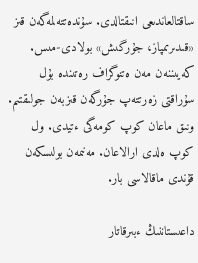ساقتالعاندىعى انىقتالدى. سۇندەتتەلمەگەن قىز «قىدىرىمپاز، جۇرگىش» بولادى-مىس.
كەيىننەن مەن ەتنوگراف رەتىندە بۇل سۇراقتى زەرتتەپ جۇرگەن قىزبەن جولىقتىم. ونىق ماعان كوپ كومەگى ءتيدى. ول كوپ ەلدى ارالاعان. مەنىمەن بولىسكەن قۇندى ماقالاسى بار.

داعىستاننىڭ ءبىرقاتار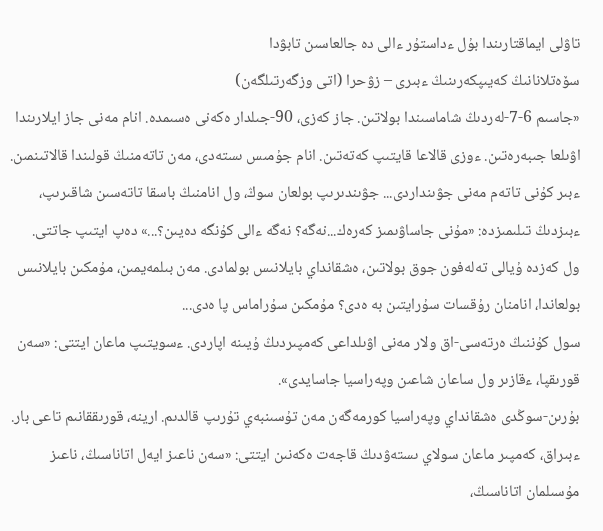تاۋلى ايماقتارىندا بۇل ءداستۇر ءالى دە جالعاسىن تابۋدا
سۆەتلانانىڭ كەيىپكەرىنىڭ ءبىرى – زۋحرا (اتى وزگەرتىلگەن)
«جاسىم 6-7-لەردىڭ شاماسىندا بولاتىن. جاز كەزى، 90-جىلدار ەكەنى ەسىمدە. انام مەنى جاز ايلارىندا اۋىلعا جىبەرەتىن. ءوزى قالاعا قايتىپ كەتەتىن. انام جۇمىس ىستەدى، مەن تاتەمنىڭ قولىندا قالاتىنمىن.
ءبىر كۇنى تاتەم مەنى جۋىنداردى... جۋىندىرىپ بولعان سوڭ، ول انامنىڭ باسقا تاتەسىن شاقىرىپ، ءبىزدىڭ تىلىمىزدە: «مۇنى جاساۋىمىز كەرەك...نەگە؟ نەگە ءالى كۇنگە دەيىن؟...» دەپ ايتىپ جاتتى.
ول كەزدە ۇيالى تەلەفون جوق بولاتىن، ەشقانداي بايلانىس بولمادى. مەن بىلمەيمىن، مۇمكىن بايلانىس بولعاندا، انامنان رۇقسات سۇرايتىن بە ەدى؟ مۇمكىن سۇراماس پا ەدى...
سول كۇننىڭ ەرتەسى-اق ولار مەنى اۋىلداعى كەمپىردىڭ ۇيىنە اپاردى. ءسويتىپ ماعان ايتتى: «سەن قورىقپا، ءقازىر ول ساعان شاعىن وپەراسيا جاسايدى».
بۇرىن-سوڭدى ەشقانداي وپەراسيا كورمەگەن مەن تۇسىنبەي تۇرىپ قالدىم. ارينە، قورىققانىم تاعى بار.
ءبىراق، كەمپىر ماعان سولاي ىستەۋدىڭ قاجەت ەكەنىن ايتتى: «سەن ناعىز ايەل اتاناسىڭ، ناعىز مۇسىلمان اتاناسىڭ،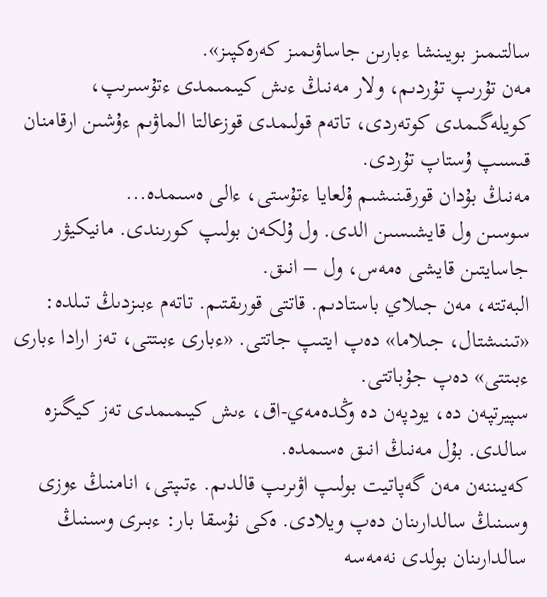سالتىمىز بويىنشا ءبارىن جاساۋىمىز كەرەكپىز».
مەن تۇرىپ تۇردىم، ولار مەنىڭ ءىش كيىمىمدى ءتۇسىرىپ، كويلەگىمدى كوتەردى، تاتەم قولىمدى قوزعالتا الماۋىم ءۇشىن ارقامنان قىسىپ ۇستاپ تۇردى.
مەنىڭ بۇدان قورقىنىشىم ۇلعايا ءتۇستى، ءالى ەسىمدە...
سوسىن ول قايشىسىن الدى. ول ۇلكەن بولىپ كورىندى. مانيكيۋر جاسايتىن قايشى ەمەس، ول – انىق.
البەتتە، مەن جىلاي باستادىم. قاتتى قورىقتىم. تاتەم ءبىزدىڭ تىلدە: «تىنىشتال، جىلاما» دەپ ايتىپ جاتتى. «ءبارى ءبىتتى، تەز ارادا ءبارى ءبىتتى» دەپ جۇباتتى.
سپيرتپەن دە، يودپەن دە وڭدەمەي-اق، ءىش كيىمىمدى تەز كيگىزە سالدى. بۇل مەنىڭ انىق ەسىمدە.
كەيىننەن مەن گەپاتيت بولىپ اۋىرىپ قالدىم. ءتىپتى، انامنىڭ ءوزى وسىنىڭ سالدارىنان دەپ ويلادى. ەكى نۇسقا بار: ءبىرى وسىنىڭ سالدارىنان بولدى نەمەسە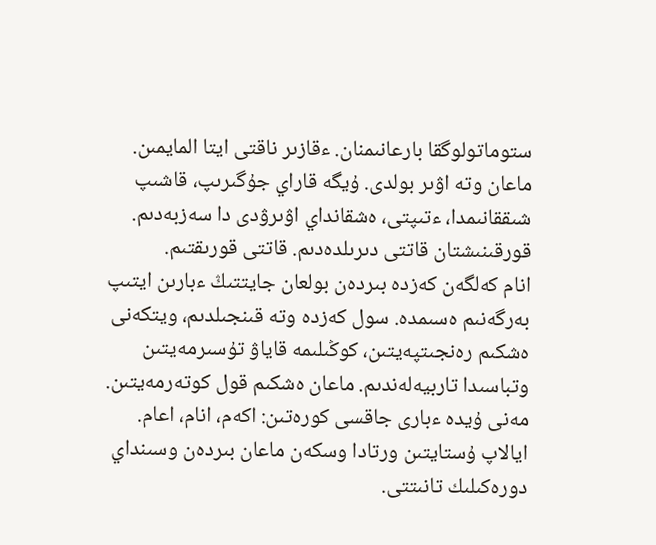ستوماتولوگقا بارعانىمنان. ءقازىر ناقتى ايتا المايمىن.
ماعان وتە اۋىر بولدى. ۇيگە قاراي جۇگىرىپ، قاشىپ شىققانىمدا، ءتىپتى، ەشقانداي اۋىرۋدى دا سەزبەدىم.
قورقىنىشتان قاتتى دىرىلدەدىم. قاتتى قورىقتىم.
انام كەلگەن كەزدە بىردەن بولعان جايتتىڭ ءبارىن ايتىپ بەرگەنىم ەسىمدە. سول كەزدە وتە قىنجىلدىم، ويتكەنى ەشكىم رەنجىتپەيتىن، كوڭىلىمە قاياۋ تۇسىرمەيتىن وتباسىدا تاربيەلەندىم. ماعان ەشكىم قول كوتەرمەيتىن.
مەنى ۇيدە ءبارى جاقسى كورەتىن: اكەم، انام، اعام. ايالاپ ۇستايتىن ورتادا وسكەن ماعان بىردەن وسىنداي دورەكىلىك تانىتتى.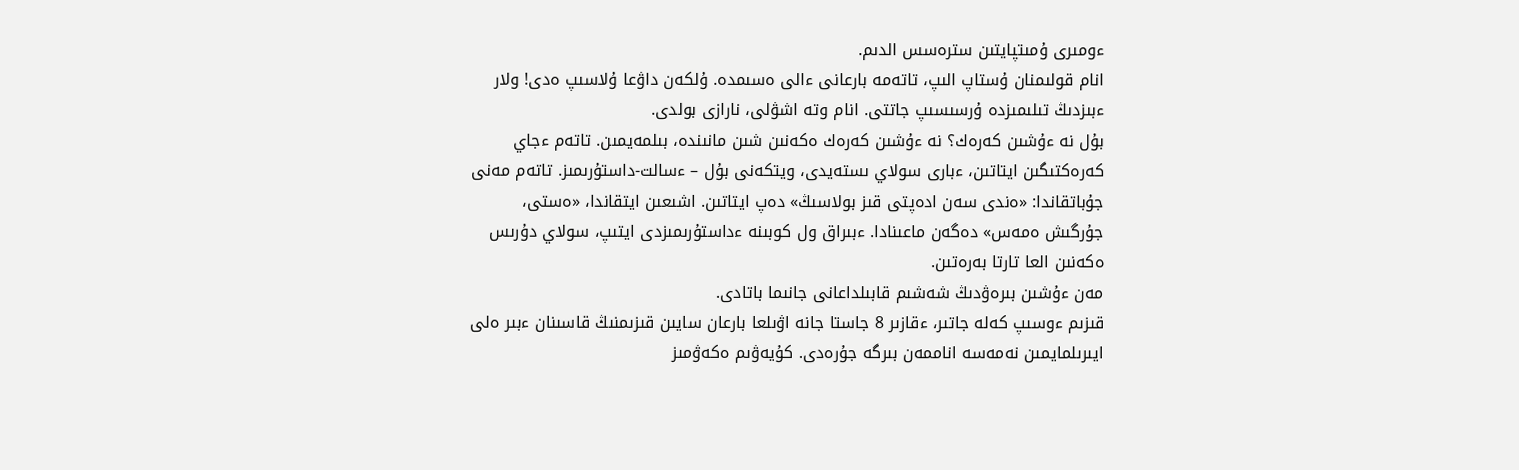ءومىرى ۇمىتپايتىن سترەسس الدىم.
انام قولىمنان ۇستاپ الىپ، تاتەمە بارعانى ءالى ەسىمدە. ۇلكەن داۋعا ۇلاسىپ ەدى! ولار ءبىزدىڭ تىلىمىزدە ۇرسىسىپ جاتتى. انام وتە اشۋلى، نارازى بولدى.
بۇل نە ءۇشىن كەرەك؟ نە ءۇشىن كەرەك ەكەنىن شىن مانىندە، بىلمەيمىن. تاتەم ءجاي كەرەكتىگىن ايتاتىن، ءبارى سولاي ىستەيدى، ويتكەنى بۇل – ءسالت-داستۇرىمىز. تاتەم مەنى جۇباتقاندا: «ەندى سەن ادەپتى قىز بولاسىڭ» دەپ ايتاتىن. اشىعىن ايتقاندا، «ەستى، جۇرگىش ەمەس» دەگەن ماعىنادا. ءبىراق ول كوبىنە ءداستۇرىمىزدى ايتىپ، سولاي دۇرىس ەكەنىن العا تارتا بەرەتىن.
مەن ءۇشىن بىرەۋدىڭ شەشىم قابىلداعانى جانىما باتادى.
قىزىم ءوسىپ كەلە جاتىر، ءقازىر 8 جاستا جانە اۋىلعا بارعان سايىن قىزىمنىڭ قاسىنان ءبىر ەلى ايىرىلمايمىن نەمەسە اناممەن بىرگە جۇرەدى. كۇيەۋىم ەكەۋمىز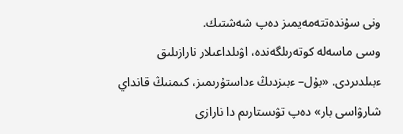ونى سۇندەتتەمەيمىز دەپ شەشتىك.
وسى ماسەلە كوتەرىلگەندە، اۋىلداعىلار نارازىلىق ءبىلدىردى. «بۇل– ءبىزدىڭ ءداستۇرىمىز، كىمنىڭ قانداي شارۋاسى بار» دەپ تۋىستارىم دا نارازى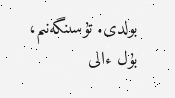بولدى. تۇسىنگەنىم، بۇل ءالى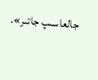جالعاسىپ جاتىر».